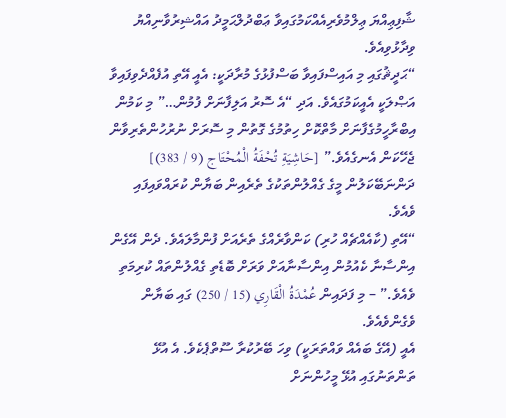ޝާފިޢިއްޔަ ޢިލްމުވެރިއެއްކަމުގައިވާ ޢަބްދުލްޙަމީދު އައްޝިރުވާނިއްޔު ވިދާޅުވިއެވެ.
“ޙަދީޘުގައި މި އައިސްފައިވާ ބަސްފުޅުގެ މުރާދަކީ: އެއީ އޭތި އުފެއްދެވިފައިވާ އަޞްލަކީ އެއީކަމުގައެވެ. އަދި “އެ ސޮރު އަލިފާނަށް ފުމުން…” މި ކަމުން އިބްރާހީމުގެފާނަށް މާތްކޮށް ހިތުމުގެ ގޮތުން މި ސޮރަށް ނުރުހުންތެރިވާން ޖެހޭކަން އެނގެއެވެ.” [حَاشِيَةِ تُحْفَةُ الْمُحْتَاج (9 / 383)]
ދަންނަބޭކަލުން މީގެ ގެއްލުންތަކުގެ ތެރެއިން ބަޔާން ކުރައްވައިފައި ވެއެވެ.
“އޭތި (ކާއެއްޗެއް ހުރި) ކަންވާރެއްގެ ތެރެއަށް ފުންމާލައެވެ. ދެން އޭގެން އިންސާނާ ކެއުމުން އިންސާނާއަށް ވަރަށް ބޮޑެތި ގެއްލުންތައް ކުރިމަތި ވެއެވެ.” – މި ފަދައިން عُمْدَةُ الْقَارِي (15 / 250) ގައި ބަޔާން ވެގެންވެއެވެ.
އެއީ (އޭގެ ބައެއް ވައްތަރަކީ) ވިހަ ބޭރުކުރާ ސޫތްޕެކެވެ. އެ އުޅޭ ތަންތަނުގައި އުޅޭ މީހުންނަށް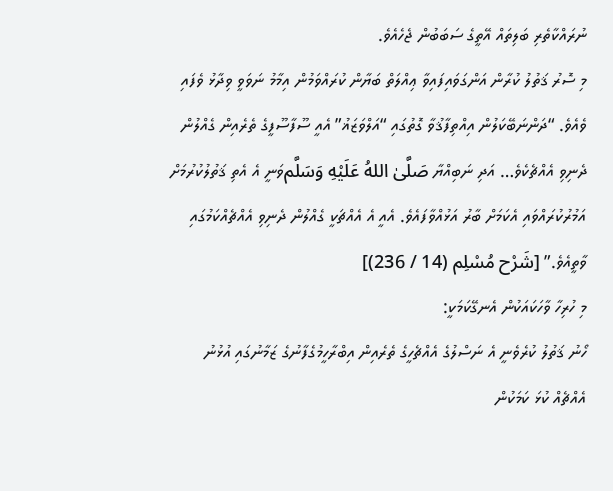ނުރައްކާތެރި ބަލިތައް އޭތީގެ ސަބަބުން ޖެހެއެވެ.
މި ސޮރު ޤަތުލު ކުރާން އަންގަވައިފައިވާ ޢިއްލަތް ބަޔާން ކުރައްވަމުން އިމާމު ނަވަވީ ވިދާޅު ވެފައި ވެއެވެ. “ދަންނަބޭކަލުން އިއްތިފާޤުވާ ގޮތުގައި “އަލްވަޒަޣު” އެއީ ސޫފާސޫފީގެ ތެރެއިން ގެއްލުން ދެނިވި އެއްޗެކެވެ… އަދި ނަބިއްޔާ صَلَّىٰ اللهُ عَلَيْهِ وَسَلَّمވަނީ އެ އެތި ޤަތުލުކުރުމަށް އަމުރުކުރައްވައި އެކަމަށް ބާރު އަޅުއްވާފައެވެ. އެއީ އެ އެއްޗަކީ ގެއްލުން ދެނިވި އެއްޗެއްކަމުގައި ވާތީއެވެ.” [شَرْح مُسْلِم (14 / 236)]
މި ހުރިހާ ވާހަކައަކުން އެނގޭކަމަކީ:
ހޯނު ޤަތުލު ކުރެވެނީ އެ ނަސްލުގެ އެއްޗެހީގެ ތެރެއިން އިބްރާހީމުގެފާނުގެ ޒަމާނުގައި އުޅުނު އެއްޗެއް ކުޅަ ކަމަކުން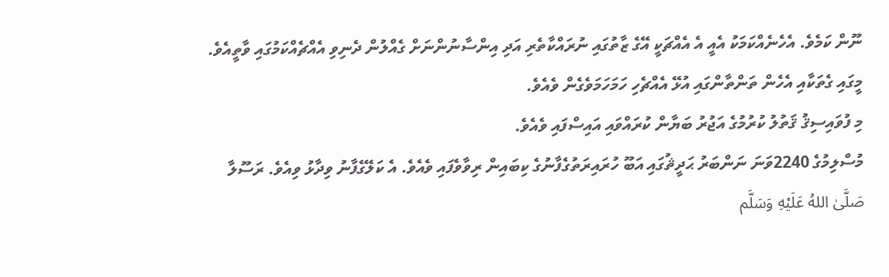ނޫން ކަމެވެ. އެހެނެއްކަމަކު އެއީ އެ އެއްޗަކީ އޭގެ ޒާތުގައި ނުރައްކާތެރި އަދި އިންސާނުންނަށް ގެއްލުން ދެނިވި އެއްޗެއްކަމުގައި ވާތީއެވެ. މީގައި ގެތަކާއި އެހެން ތަންތާންގައި އުޅޭ އެއްޗެހި ހަމަހަމަވެގެން ވެއެވެ.
މި ފުވައިސިޤު ޤަތުލު ކުރުމުގެ އަޖުރު ބަޔާން ކުރައްވައި އައިސްފައި ވެއެވެ.
މުސްލިމުގެ 2240ވަނަ ނަންބަރު ޙަދީޘުގައި އަބޫ ހުރައިރަތުގެފާނުގެ ކިބައިން ރިވާވެފައި ވެއެވެ. އެ ކަލޭގެފާނު ވިދާޅު ވިއެވެ. ރަސޫލާ صَلَّىٰ اللهُ عَلَيْهِ وَسَلَّم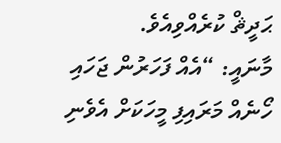ޙަދީޘް ކުރެއްވިއެވެ.
މާނައީ: “އެއް ފަހަރުން ޖަހައި ހޯނެއް މަރައިފި މީހަކަށް އެވެނި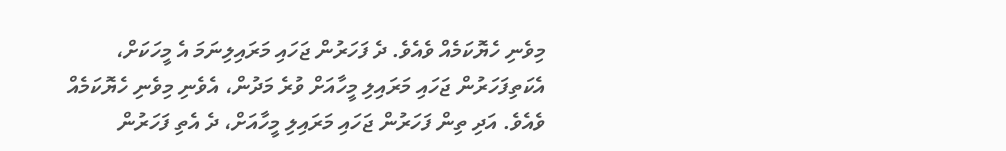މިވެނި ހެޔޮކަމެއް ވެއެވެ. ދެ ފަހަރުން ޖަހައި މަރައިލިނަމަ އެ މީހަކަށް، އެކަތިފަހަރުން ޖަހައި މަރައިލި މީހާއަށް ވުރެ މަދުން، އެވެނި މިވެނި ހެޔޮކަމެއް ވެއެވެ. އަދި ތިން ފަހަރުން ޖަހައި މަރައިލި މީހާއަށް، ދެ އެތި ފަހަރުން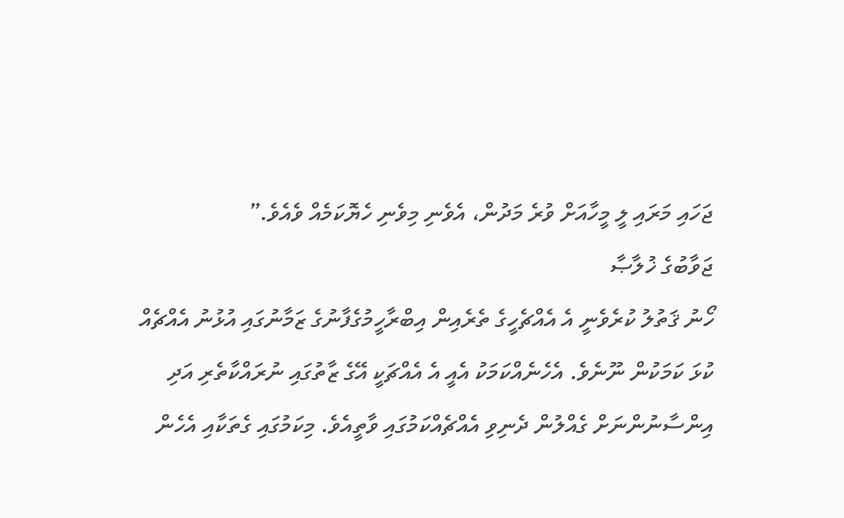ޖަހައި މަރައި ލީ މީހާއަށް ވުރެ މަދުން، އެވެނި މިވެނި ހެޔޮކަމެއް ވެއެވެ.”
ޖަވާބުގެ ޚުލާޞާ
ހޯނު ޤަތުލު ކުރެވެނީ އެ އެއްޗެހީގެ ތެރެއިން އިބްރާހީމުގެފާނުގެ ޒަމާނުގައި އުޅުނު އެއްޗެއް ކުޅަ ކަމަކުން ނޫނެވެ. އެހެނެއްކަމަކު އެއީ އެ އެއްޗަކީ އޭގެ ޒާތުގައި ނުރައްކާތެރި އަދި އިންސާނުންނަށް ގެއްލުން ދެނިވި އެއްޗެއްކަމުގައި ވާތީއެވެ. މިކަމުގައި ގެތަކާއި އެހެން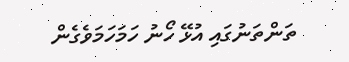ތަންތަނުގައި އުޅޭ ހޯނު ހަމަހަމަވެގެން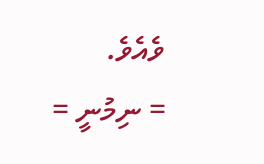ވެއެވެ.
= ނިމުނީ =